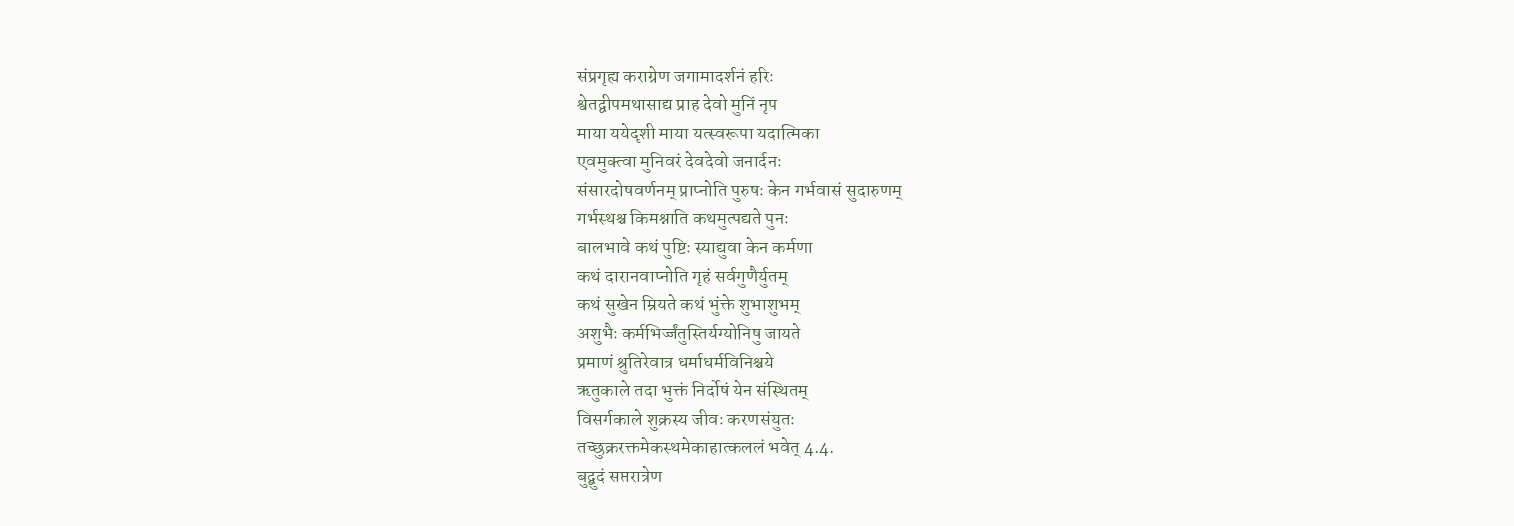संप्रगृह्य कराग्रेण जगामादर्शनं हरिः
श्वेतद्वीपमथासाद्य प्राह देवो मुनिं नृप
माया ययेदृशी माया यत्स्वरूपा यदात्मिका
एवमुक्त्वा मुनिवरं देवदेवो जनार्दनः
संसारदोषवर्णनम् प्राप्नोति पुरुषः केन गर्भवासं सुदारुणम्
गर्भस्थश्च किमश्नाति कथमुत्पद्यते पुनः
बालभावे कथं पुष्टिः स्याद्युवा केन कर्मणा
कथं दारानवाप्नोति गृहं सर्वगुणैर्युतम्
कथं सुखेन म्रियते कथं भुंक्ते शुभाशुभम्
अशुभैः कर्मभिर्ज्जंतुस्तिर्यग्योनिषु जायते
प्रमाणं श्रुतिरेवात्र धर्माधर्मविनिश्चये
ऋतुकाले तदा भुक्तं निर्दोषं येन संस्थितम्
विसर्गकाले शुक्रस्य जीवः करणसंयुतः
तच्छुक्ररक्तमेकस्थमेकाहात्कललं भवेत् 4.4.
बुद्बुदं सप्तरात्रेण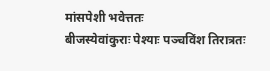मांसपेशी भवेत्ततः
बीजस्येवांकुराः पेश्याः पञ्चविंश तिरात्रतः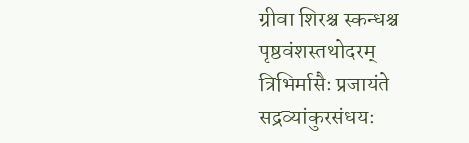ग्रीवा शिरश्च स्कन्धश्च पृष्ठवंशस्तथोदरम्
त्रिभिर्मासैः प्रजायंते सद्रव्यांकुरसंधयः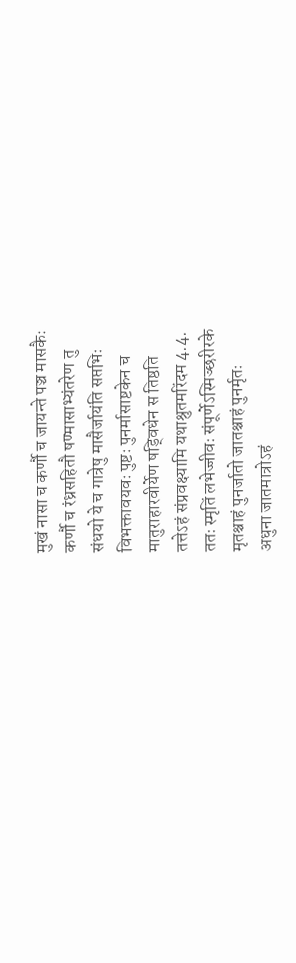मुखं नासा च कर्णौ च जायन्ते पञ्च मासकैः
कर्णौ च रंध्रसहितौ षण्मासाभ्यंतरेण तु
संधयो ये च गात्रेषु मासैर्जायंति सप्तभिः
विभक्तावयवः पुष्टः पुनर्मासाष्टकेन च
मातुराहारवीर्येण षड्विधेन स तिष्ठति
तत्तेऽहं संप्रवक्ष्यामि यथाश्रुतमरिंदम 4.4.
ततः स्मृतिं लभेज्जीवः संपूर्णेऽस्मिञ्छरीरके
मृतश्चाहं पुनर्जातो जातश्चाहं पुनर्मृतः
अधुना जातमात्रोऽहं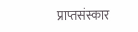प्राप्तसंस्कार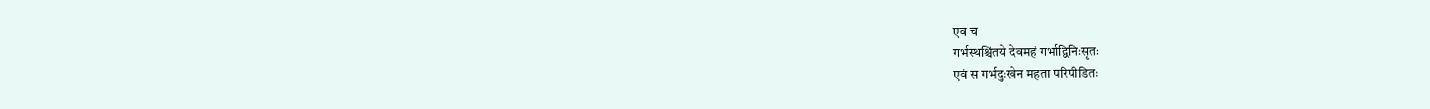एव च
गर्भस्थश्चिंतये देवमहं गर्भाद्विनिःसृतः
एवं स गर्भदुःखेन महता परिपीडितः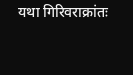यथा गिरिवराक्रांतः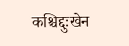कश्चिद्दुःखेन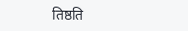तिष्ठति